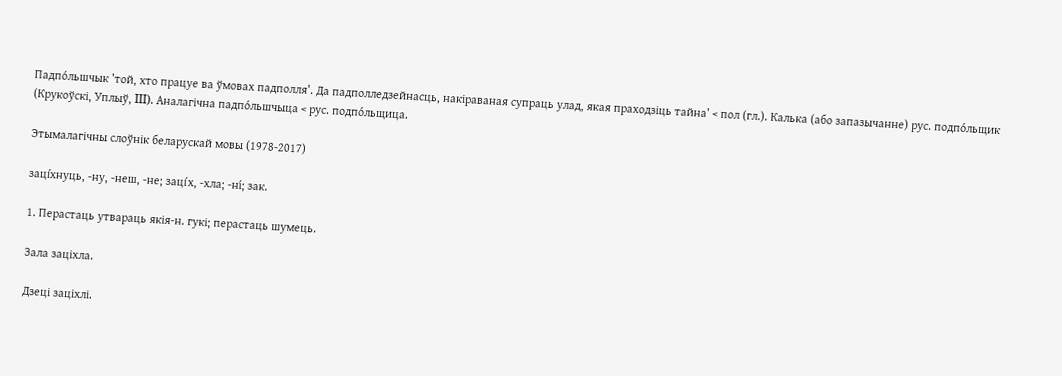Падпо́льшчык ’той, хто працуе ва ўмовах падполля’. Да падполледзейнасць, накіраваная супраць улад, якая праходзіць тайна’ < пол (гл.). Калька (або запазычанне) рус. подпо́льщик (Крукоўскі, Уплыў, III). Аналагічна падпо́льшчыца < рус. подпо́льщица.

Этымалагічны слоўнік беларускай мовы (1978-2017)

заці́хнуць, -ну, -неш, -не; заці́х, -хла; -ні́; зак.

1. Перастаць утвараць якія-н. гукі; перастаць шумець.

Зала заціхла.

Дзеці заціхлі.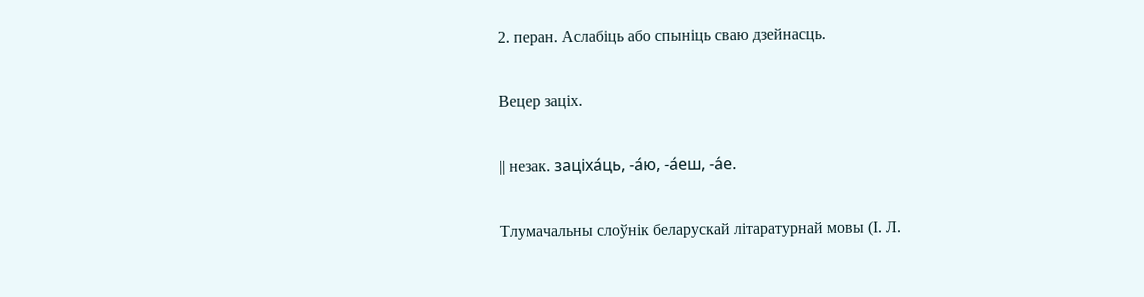2. перан. Аслабіць або спыніць сваю дзейнасць.

Вецер заціх.

|| незак. заціха́ць, -а́ю, -а́еш, -а́е.

Тлумачальны слоўнік беларускай літаратурнай мовы (І. Л.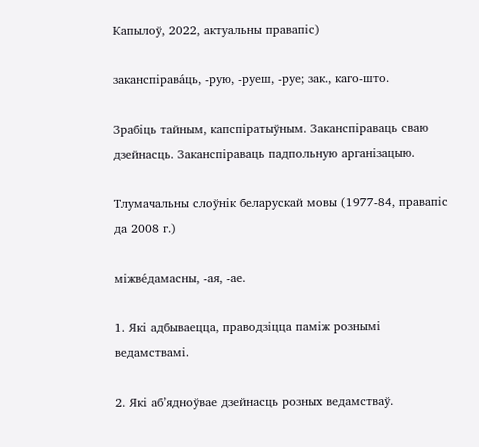Капылоў, 2022, актуальны правапіс)

заканспірава́ць, ‑рую, ‑руеш, ‑руе; зак., каго-што.

Зрабіць тайным, капспіратыўным. Заканспіраваць сваю дзейнасць. Заканспіраваць падпольную арганізацыю.

Тлумачальны слоўнік беларускай мовы (1977-84, правапіс да 2008 г.)

міжве́дамасны, ‑ая, ‑ае.

1. Які адбываецца, праводзіцца паміж рознымі ведамствамі.

2. Які аб’ядноўвае дзейнасць розных ведамстваў.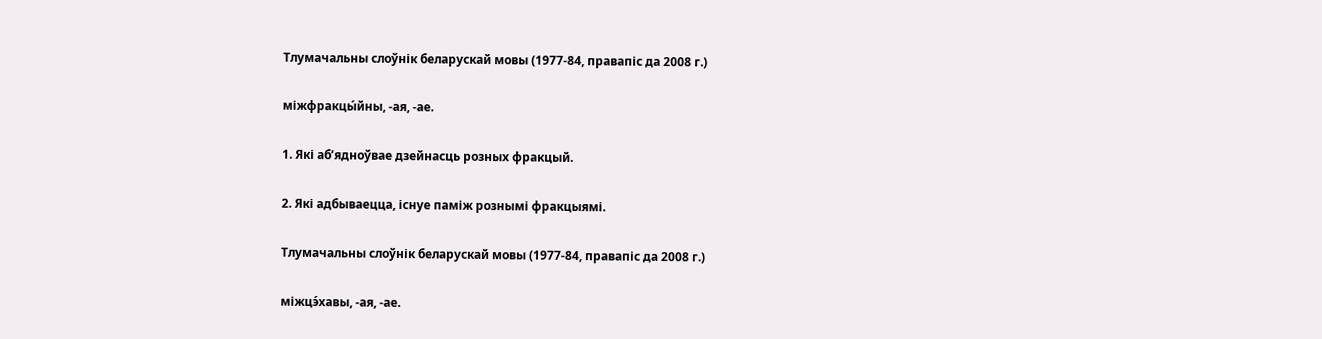Тлумачальны слоўнік беларускай мовы (1977-84, правапіс да 2008 г.)

міжфракцы́йны, ‑ая, ‑ае.

1. Які аб’ядноўвае дзейнасць розных фракцый.

2. Які адбываецца, існуе паміж рознымі фракцыямі.

Тлумачальны слоўнік беларускай мовы (1977-84, правапіс да 2008 г.)

міжцэ́хавы, ‑ая, ‑ае.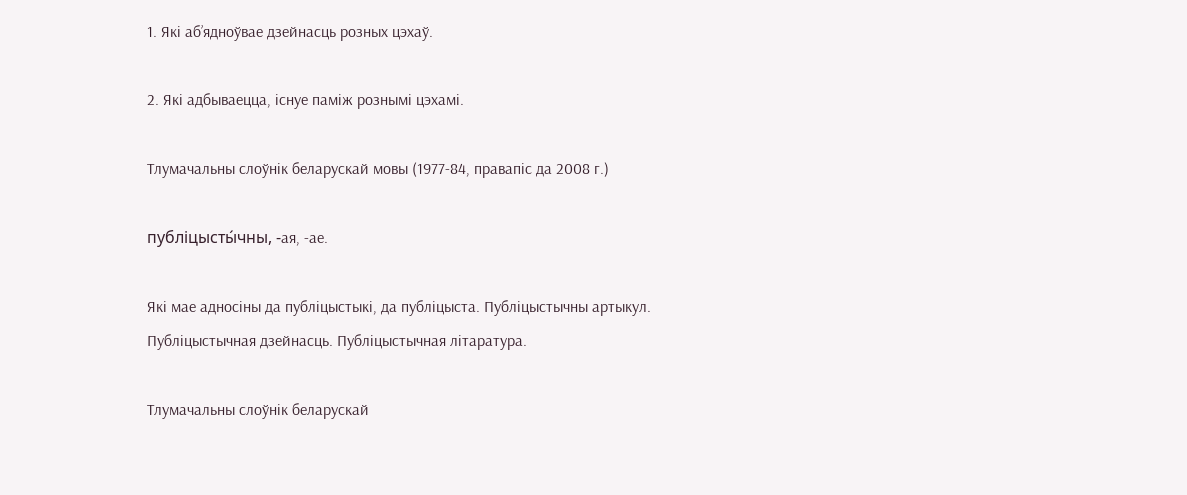1. Які аб’ядноўвае дзейнасць розных цэхаў.

2. Які адбываецца, існуе паміж рознымі цэхамі.

Тлумачальны слоўнік беларускай мовы (1977-84, правапіс да 2008 г.)

публіцысты́чны, ‑ая, ‑ае.

Які мае адносіны да публіцыстыкі, да публіцыста. Публіцыстычны артыкул. Публіцыстычная дзейнасць. Публіцыстычная літаратура.

Тлумачальны слоўнік беларускай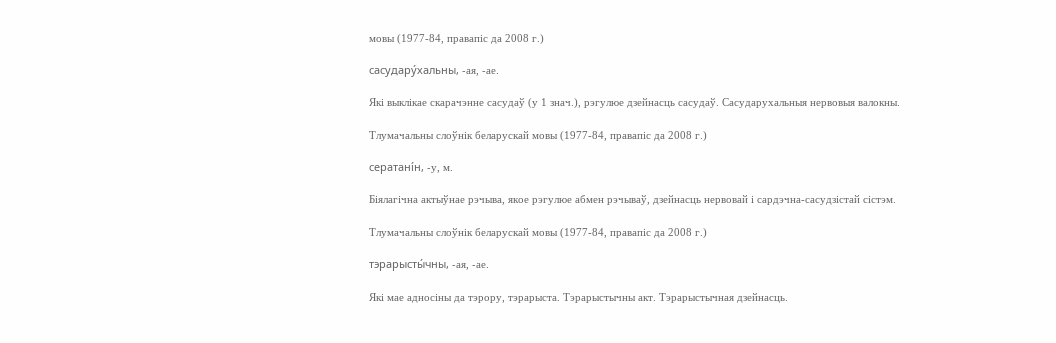мовы (1977-84, правапіс да 2008 г.)

сасудару́хальны, ‑ая, ‑ае.

Які выклікае скарачэнне сасудаў (у 1 знач.), рэгулюе дзейнасць сасудаў. Сасударухальныя нервовыя валокны.

Тлумачальны слоўнік беларускай мовы (1977-84, правапіс да 2008 г.)

сератані́н, ‑у, м.

Біялагічна актыўнае рэчыва, якое рэгулюе абмен рэчываў, дзейнасць нервовай і сардэчна-сасудзістай сістэм.

Тлумачальны слоўнік беларускай мовы (1977-84, правапіс да 2008 г.)

тэрарысты́чны, ‑ая, ‑ае.

Які мае адносіны да тэрору, тэрарыста. Тэрарыстычны акт. Тэрарыстычная дзейнасць.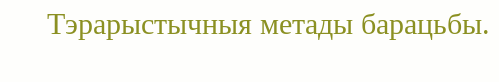Тэрарыстычныя метады барацьбы.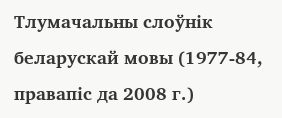Тлумачальны слоўнік беларускай мовы (1977-84, правапіс да 2008 г.)